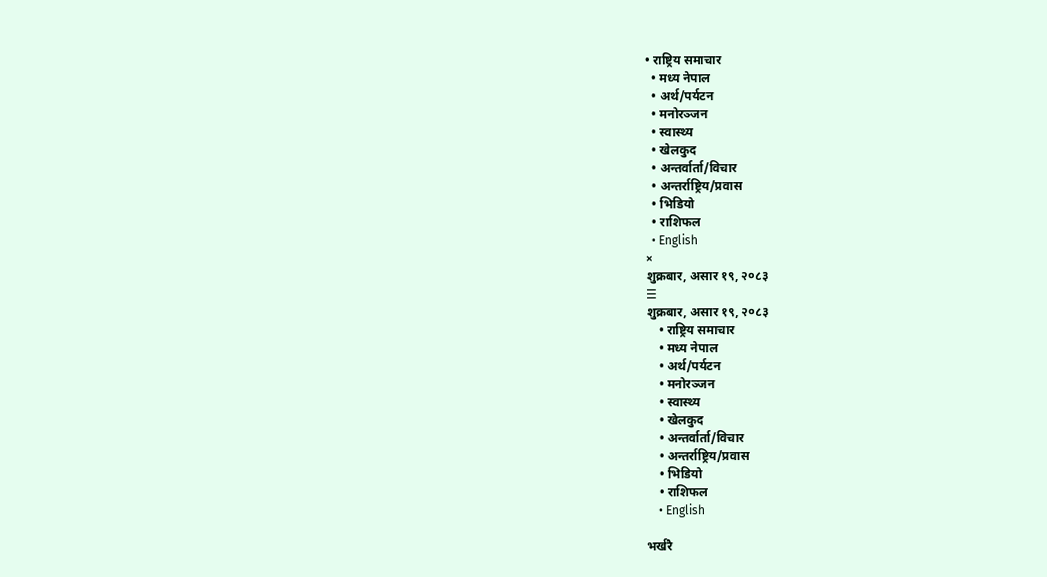• राष्ट्रिय समाचार
  • मध्य नेपाल
  • अर्थ/पर्यटन
  • मनोरञ्जन
  • स्वास्थ्य
  • खेलकुद
  • अन्तर्वार्ता/विचार
  • अन्तर्राष्ट्रिय/प्रवास
  • भिडियो
  • राशिफल
  • English
×
शुक्रबार, असार १९, २०८३
☰
शुक्रबार, असार १९, २०८३
    • राष्ट्रिय समाचार
    • मध्य नेपाल
    • अर्थ/पर्यटन
    • मनोरञ्जन
    • स्वास्थ्य
    • खेलकुद
    • अन्तर्वार्ता/विचार
    • अन्तर्राष्ट्रिय/प्रवास
    • भिडियो
    • राशिफल
    • English

भर्खरै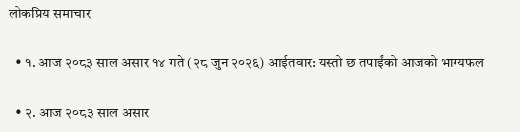लोकप्रिय समाचार

  • १. आज २०८३ साल असार १४ गते (२८ जुन २०२६) आईतवार: यस्तो छ तपाईंको आजको भाग्यफल

  • २. आज २०८३ साल असार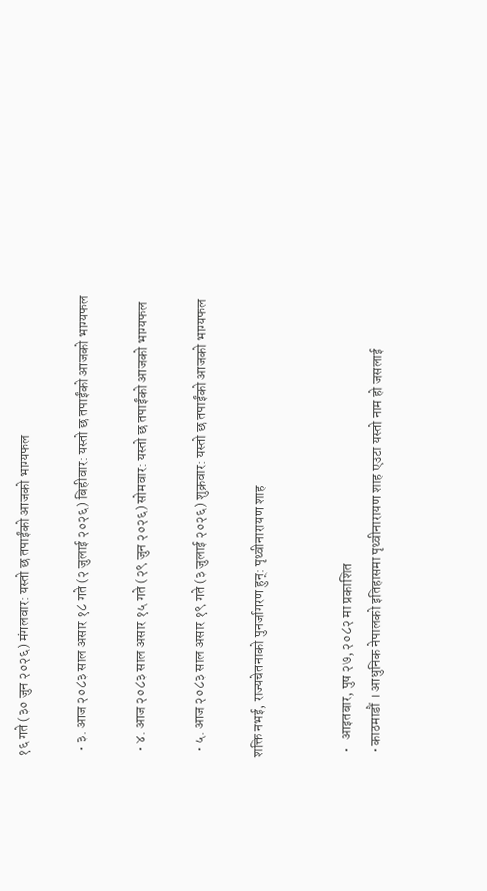१६ गते (३० जुन २०२६) मंगलवार: यस्तो छ तपाईंको आजको भाग्यफल

  • ३. आज २०८३ साल असार १८ गते (२ जुलाई २०२६) बिहीवार: यस्तो छ तपाईंको आजको भाग्यफल

  • ४. आज २०८३ साल असार १५ गते (२९ जुन २०२६) सोमवार: यस्तो छ तपाईंको आजको भाग्यफल

  • ५. आज २०८३ साल असार १९ गते (३ जुलाई २०२६) शुक्रवार: यस्तो छ तपाईंको आजको भाग्यफल

शक्ति नभई, राज्यचेतनाको पुनर्जागरण हुन्: पृथ्वीनारायण शाह


  •   आइतबार, पुष २७, २०८२ मा प्रकाशित
  • काठमाडौं । आधुनिक नेपालको इतिहासमा पृथ्वीनारायण शाह एउटा यस्तो नाम हो जसलाई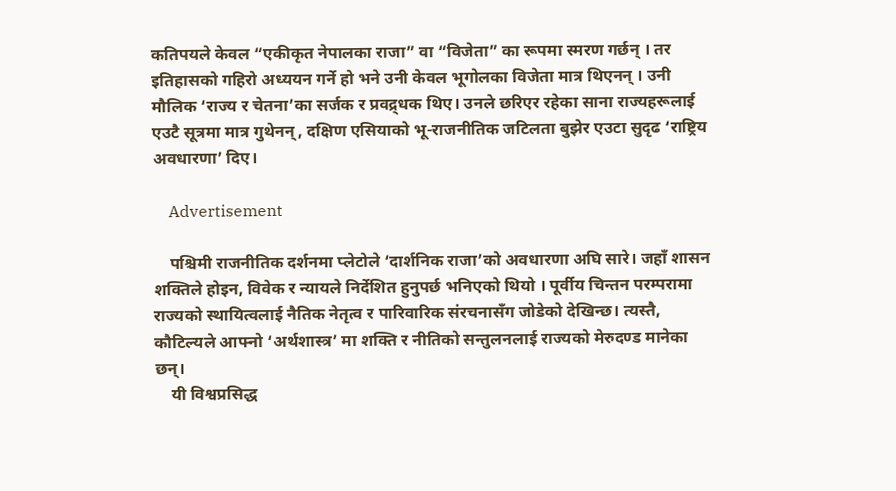कतिपयले केवल “एकीकृत नेपालका राजा” वा “विजेता” का रूपमा स्मरण गर्छन् । तर इतिहासको गहिरो अध्ययन गर्ने हो भने उनी केवल भूगोलका विजेता मात्र थिएनन् । उनी मौलिक ‘राज्य र चेतना’का सर्जक र प्रवद्र्धक थिए। उनले छरिएर रहेका साना राज्यहरूलाई एउटै सूत्रमा मात्र गुथेनन्, दक्षिण एसियाको भू-राजनीतिक जटिलता बुझेर एउटा सुदृढ ‘राष्ट्रिय अवधारणा’ दिए।

    Advertisement

    पश्चिमी राजनीतिक दर्शनमा प्लेटोले ‘दार्शनिक राजा’को अवधारणा अघि सारे। जहाँ शासन शक्तिले होइन, विवेक र न्यायले निर्देशित हुनुपर्छ भनिएको थियो । पूर्वीय चिन्तन परम्परामा राज्यको स्थायित्वलाई नैतिक नेतृत्व र पारिवारिक संरचनासँग जोडेको देखिन्छ। त्यस्तै, कौटिल्यले आफ्नो ‘अर्थशास्त्र’ मा शक्ति र नीतिको सन्तुलनलाई राज्यको मेरुदण्ड मानेका छन्।
    यी विश्वप्रसिद्ध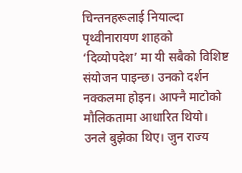चिन्तनहरूलाई नियाल्दा पृथ्वीनारायण शाहको ‘दिव्योपदेश’ मा यी सबैको विशिष्ट संयोजन पाइन्छ। उनको दर्शन नक्कलमा होइन। आफ्नै माटोको मौलिकतामा आधारित थियो। उनले बुझेका थिए। जुन राज्य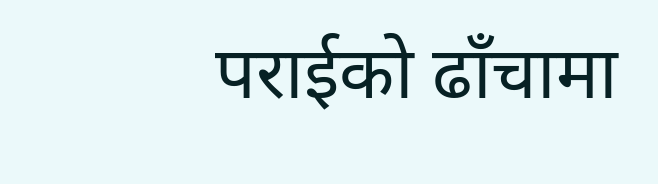पराईको ढाँचामा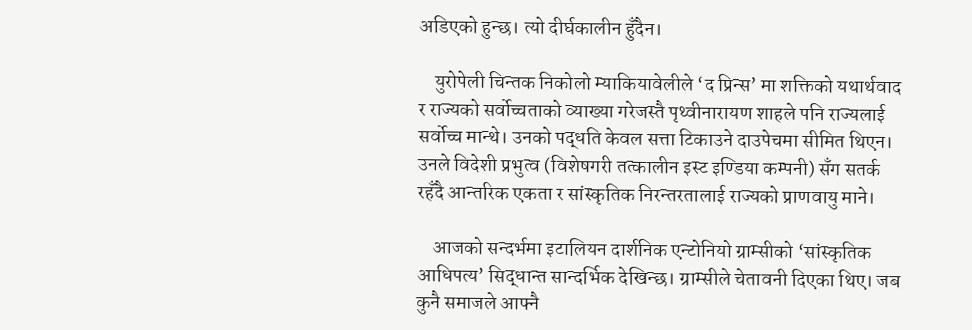अडिएको हुन्छ। त्यो दीर्घकालीन हुँदैन।

    युरोपेली चिन्तक निकोलो म्याकियावेलीले ‘द प्रिन्स’ मा शक्तिको यथार्थवाद र राज्यको सर्वोच्चताको व्याख्या गरेजस्तै पृथ्वीनारायण शाहले पनि राज्यलाई सर्वोच्च मान्थे। उनको पद्धति केवल सत्ता टिकाउने दाउपेचमा सीमित थिएन। उनले विदेशी प्रभुत्व (विशेषगरी तत्कालीन इस्ट इण्डिया कम्पनी) सँग सतर्क रहँदै आन्तरिक एकता र सांस्कृतिक निरन्तरतालाई राज्यको प्राणवायु माने।

    आजको सन्दर्भमा इटालियन दार्शनिक एन्टोनियो ग्राम्सीको ‘सांस्कृतिक आधिपत्य’ सिद्धान्त सान्दर्भिक देखिन्छ। ग्राम्सीले चेतावनी दिएका थिए। जब कुनै समाजले आफ्नै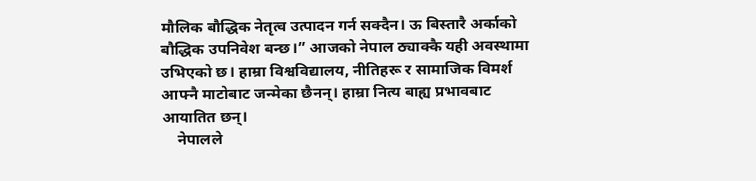मौलिक बौद्धिक नेतृत्व उत्पादन गर्न सक्दैन। ऊ बिस्तारै अर्काको बौद्धिक उपनिवेश बन्छ।” आजको नेपाल ठ्याक्कै यही अवस्थामा उभिएको छ। हाम्रा विश्वविद्यालय, नीतिहरू र सामाजिक विमर्श आफ्नै माटोबाट जन्मेका छैनन्। हाम्रा नित्य बाह्य प्रभावबाट आयातित छन्।
    नेपालले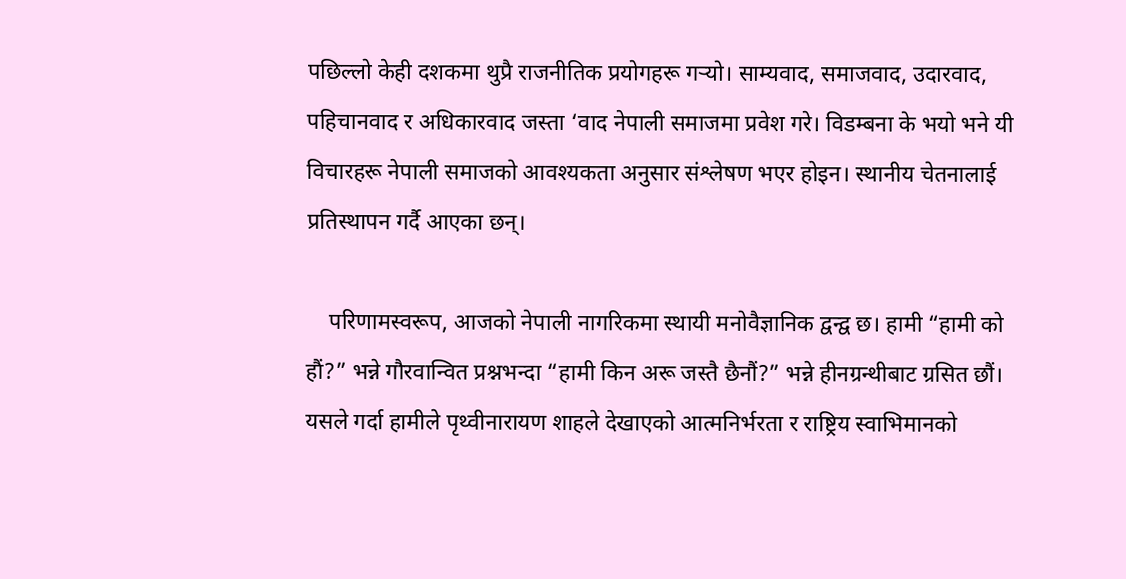पछिल्लो केही दशकमा थुप्रै राजनीतिक प्रयोगहरू गर्‍यो। साम्यवाद, समाजवाद, उदारवाद, पहिचानवाद र अधिकारवाद जस्ता ‘वाद नेपाली समाजमा प्रवेश गरे। विडम्बना के भयो भने यी विचारहरू नेपाली समाजको आवश्यकता अनुसार संश्लेषण भएर होइन। स्थानीय चेतनालाई प्रतिस्थापन गर्दै आएका छन्।

    परिणामस्वरूप, आजको नेपाली नागरिकमा स्थायी मनोवैज्ञानिक द्वन्द्व छ। हामी “हामी को हौं?” भन्ने गौरवान्वित प्रश्नभन्दा “हामी किन अरू जस्तै छैनौं?” भन्ने हीनग्रन्थीबाट ग्रसित छौं। यसले गर्दा हामीले पृथ्वीनारायण शाहले देखाएको आत्मनिर्भरता र राष्ट्रिय स्वाभिमानको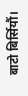बाटो बिर्सियौं।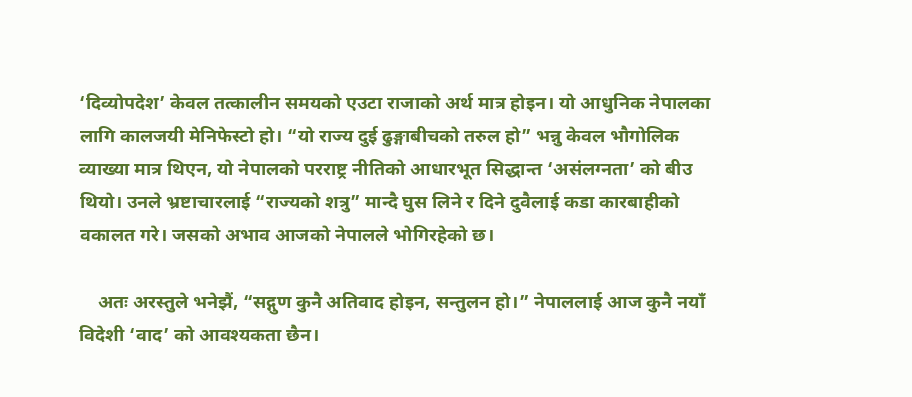‘दिव्योपदेश’ केवल तत्कालीन समयको एउटा राजाको अर्थ मात्र होइन। यो आधुनिक नेपालका लागि कालजयी मेनिफेस्टो हो। “यो राज्य दुई ढुङ्गाबीचको तरुल हो” भन्नु केवल भौगोलिक व्याख्या मात्र थिएन, यो नेपालको परराष्ट्र नीतिको आधारभूत सिद्धान्त ‘असंलग्नता’ को बीउ थियो। उनले भ्रष्टाचारलाई “राज्यको शत्रु” मान्दै घुस लिने र दिने दुवैलाई कडा कारबाहीको वकालत गरे। जसको अभाव आजको नेपालले भोगिरहेको छ।

    अतः अरस्तुले भनेझैं, “सद्गुण कुनै अतिवाद होइन, सन्तुलन हो।” नेपाललाई आज कुनै नयाँ विदेशी ‘वाद’ को आवश्यकता छैन।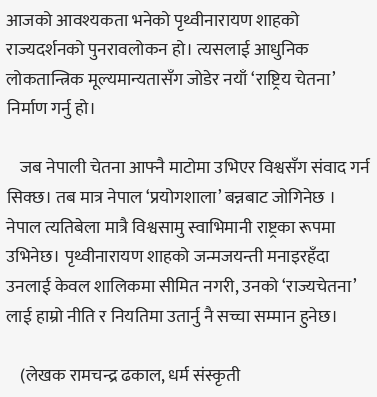आजको आवश्यकता भनेको पृथ्वीनारायण शाहको राज्यदर्शनको पुनरावलोकन हो। त्यसलाई आधुनिक लोकतान्त्रिक मूल्यमान्यतासँग जोडेर नयाँ ‘राष्ट्रिय चेतना’ निर्माण गर्नु हो।

    जब नेपाली चेतना आफ्नै माटोमा उभिएर विश्वसँग संवाद गर्न सिक्छ। तब मात्र नेपाल ‘प्रयोगशाला’ बन्नबाट जोगिनेछ । नेपाल त्यतिबेला मात्रै विश्वसामु स्वाभिमानी राष्ट्रका रूपमा उभिनेछ। पृथ्वीनारायण शाहको जन्मजयन्ती मनाइरहँदा उनलाई केवल शालिकमा सीमित नगरी, उनको ‘राज्यचेतना’ लाई हाम्रो नीति र नियतिमा उतार्नु नै सच्चा सम्मान हुनेछ।

    (लेखक रामचन्द्र ढकाल, धर्म संस्कृती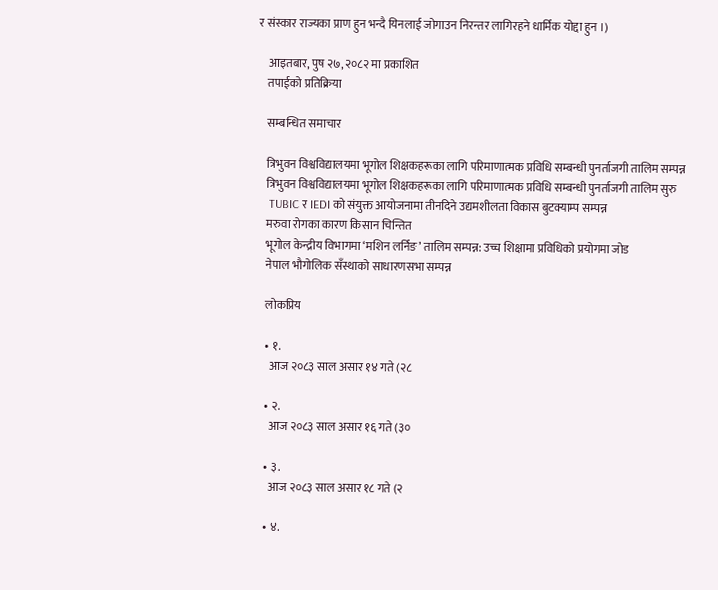र संस्कार राज्यका प्राण हुन भन्दै यिनलाई जोगाउन निरन्तर लागिरहने धार्मिक योद्दा हुन ।)

    आइतबार, पुष २७, २०८२ मा प्रकाशित
    तपाईको प्रतिक्रिया

    सम्बन्धित समाचार

    त्रिभुवन विश्वविद्यालयमा भूगोल शिक्षकहरूका लागि परिमाणात्मक प्रविधि सम्बन्धी पुनर्ताजगी तालिम सम्पन्न
    त्रिभुवन विश्वविद्यालयमा भूगोल शिक्षकहरूका लागि परिमाणात्मक प्रविधि सम्बन्धी पुनर्ताजगी तालिम सुरु
    TUBIC र IEDI को संयुक्त आयोजनामा तीनदिने उद्यमशीलता विकास बुटक्याम्प सम्पन्न
    मरुवा रोगका कारण किसान चिन्तित
    भूगोल केन्द्रीय विभागमा ‘मशिन लर्निङ’ तालिम सम्पन्न: उच्च शिक्षामा प्रविधिको प्रयोगमा जोड
    नेपाल भौगोलिक सँस्थाको साधारणसभा सम्पन्न

    लोकप्रिय

    • १.
      आज २०८३ साल असार १४ गते (२८

    • २.
      आज २०८३ साल असार १६ गते (३०

    • ३.
      आज २०८३ साल असार १८ गते (२

    • ४.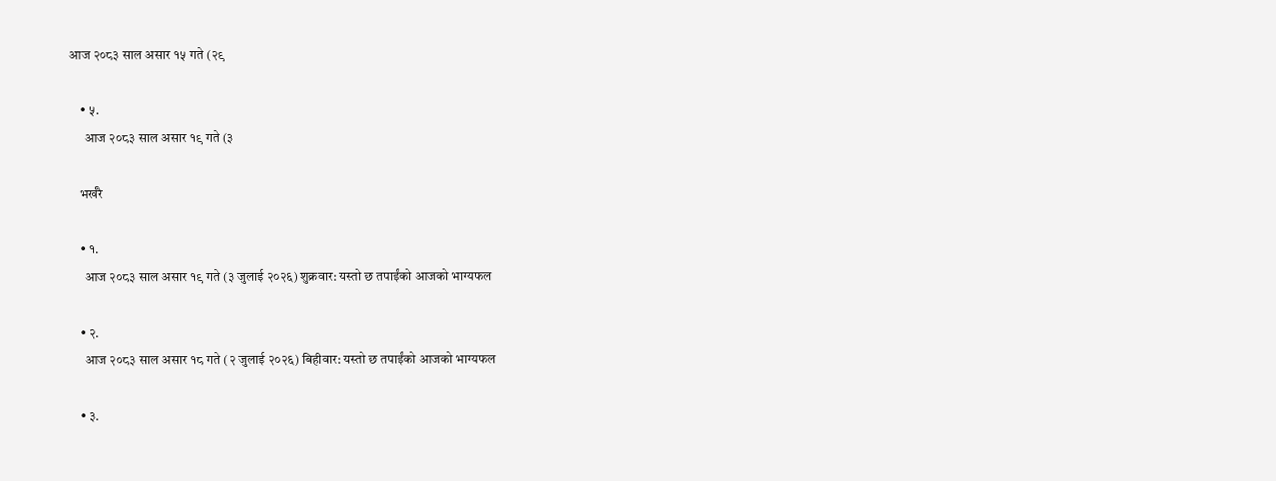आज २०८३ साल असार १५ गते (२९

    • ५.
      आज २०८३ साल असार १९ गते (३

    भर्खरै

    • १.
      आज २०८३ साल असार १९ गते (३ जुलाई २०२६) शुक्रवार: यस्तो छ तपाईंको आजको भाग्यफल

    • २.
      आज २०८३ साल असार १८ गते (२ जुलाई २०२६) बिहीवार: यस्तो छ तपाईंको आजको भाग्यफल

    • ३.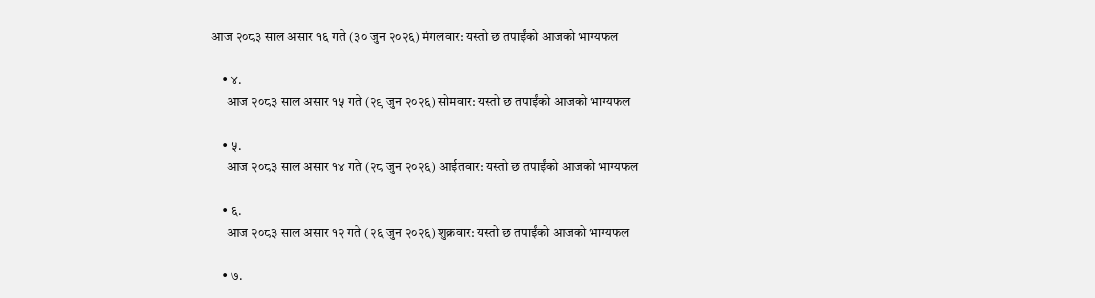आज २०८३ साल असार १६ गते (३० जुन २०२६) मंगलवार: यस्तो छ तपाईंको आजको भाग्यफल

    • ४.
      आज २०८३ साल असार १५ गते (२९ जुन २०२६) सोमवार: यस्तो छ तपाईंको आजको भाग्यफल

    • ५.
      आज २०८३ साल असार १४ गते (२८ जुन २०२६) आईतवार: यस्तो छ तपाईंको आजको भाग्यफल

    • ६.
      आज २०८३ साल असार १२ गते (२६ जुन २०२६) शुक्रवार: यस्तो छ तपाईंको आजको भाग्यफल

    • ७.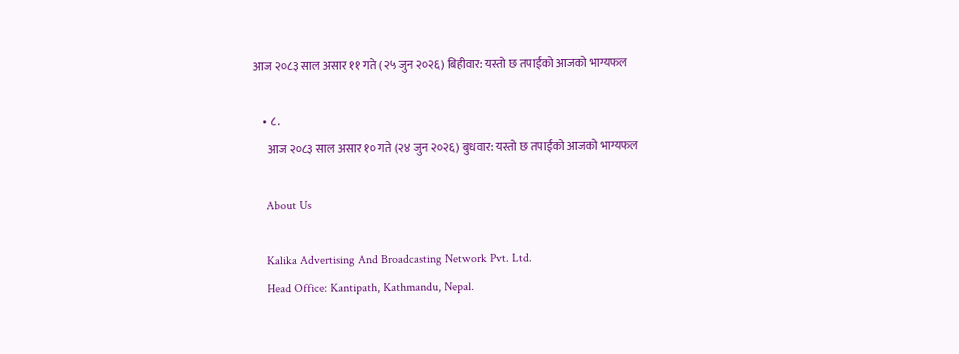आज २०८३ साल असार ११ गते (२५ जुन २०२६) बिहीवार: यस्तो छ तपाईंको आजको भाग्यफल

    • ८.
      आज २०८३ साल असार १० गते (२४ जुन २०२६) बुधवार: यस्तो छ तपाईंको आजको भाग्यफल

    About Us

    Kalika Advertising And Broadcasting Network Pvt. Ltd.
    Head Office: Kantipath, Kathmandu, Nepal.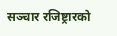सञ्चार रजिष्ट्रारको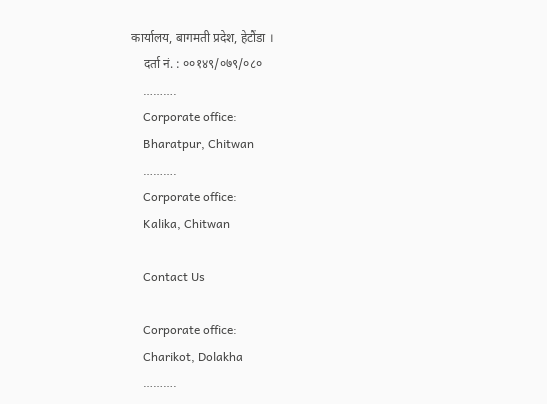कार्यालय, बागमती प्रदेश, हेटौंडा ।
    दर्ता नं. : ००१४९/०७९/०८०
    ……….
    Corporate office:
    Bharatpur, Chitwan
    ……….
    Corporate office:
    Kalika, Chitwan

    Contact Us

    Corporate office:
    Charikot, Dolakha
    ……….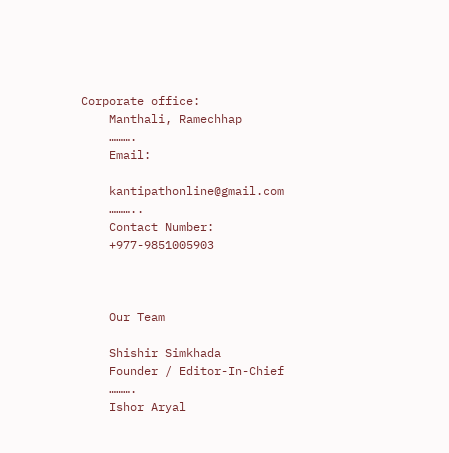Corporate office:
    Manthali, Ramechhap
    ……….
    Email:

    kantipathonline@gmail.com
    ………..
    Contact Number:
    +977-9851005903



    Our Team

    Shishir Simkhada
    Founder / Editor-In-Chief
    ……….
    Ishor Aryal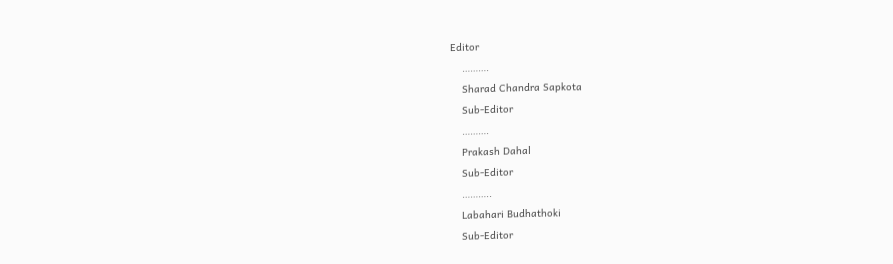Editor
    ……….
    Sharad Chandra Sapkota
    Sub-Editor
    ……….
    Prakash Dahal
    Sub-Editor
    ………..
    Labahari Budhathoki
    Sub-Editor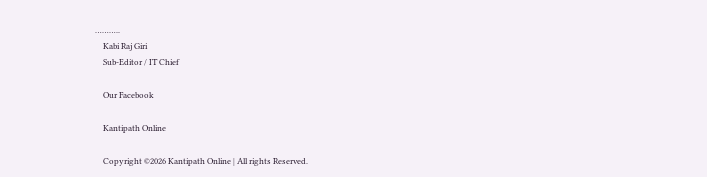………..
    Kabi Raj Giri
    Sub-Editor / IT Chief

    Our Facebook

    Kantipath Online

    Copyright ©2026 Kantipath Online | All rights Reserved.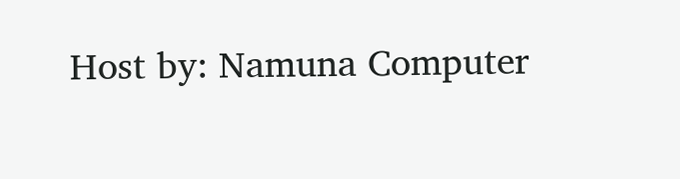Host by: Namuna Computer